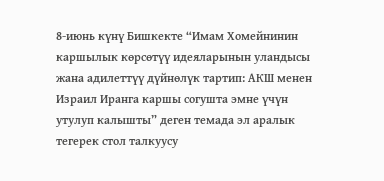8-июнь күнү Бишкекте “Имам Хомейнинин каршылык көрсөтүү идеяларынын уландысы жана адилеттүү дүйнөлүк тартип: АКШ менен Израил Иранга каршы согушта эмне үчүн утулуп калышты” деген темада эл аралык тегерек стол талкуусу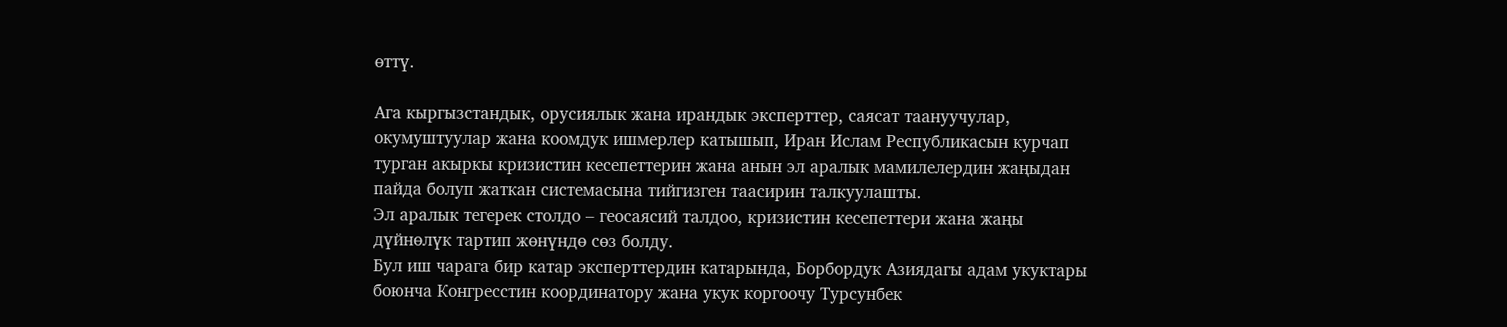өттү.

Ага кыргызстандык, орусиялык жана ирандык эксперттер, саясат таануучулар, окумуштуулар жана коомдук ишмерлер катышып, Иран Ислам Республикасын курчап турган акыркы кризистин кесепеттерин жана анын эл аралык мамилелердин жаңыдан пайда болуп жаткан системасына тийгизген таасирин талкуулашты.
Эл аралык тегерек столдо – геосаясий талдоо, кризистин кесепеттери жана жаңы дүйнөлүк тартип жөнүндө сөз болду.
Бул иш чарага бир катар эксперттердин катарында, Борбордук Азиядагы адам укуктары боюнча Конгресстин координатору жана укук коргоочу Турсунбек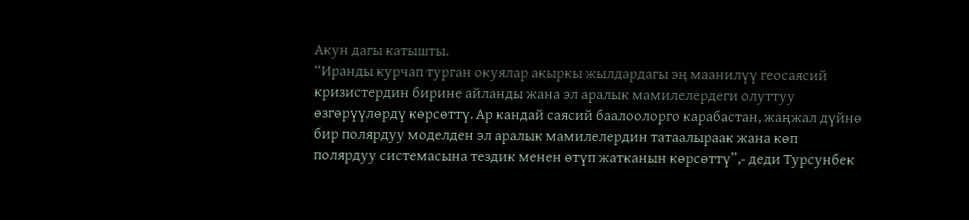Акун дагы катышты.
“Иранды курчап турган окуялар акыркы жылдардагы эң маанилүү геосаясий кризистердин бирине айланды жана эл аралык мамилелердеги олуттуу өзгөрүүлөрдү көрсөттү. Ар кандай саясий баалоолорго карабастан, жаңжал дүйнө бир полярдуу моделден эл аралык мамилелердин татаалыраак жана көп полярдуу системасына тездик менен өтүп жатканын көрсөттү”,- деди Турсунбек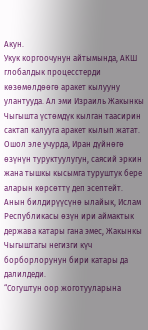Акун.
Укук коргоочунун айтымында, АКШ глобалдык процесстерди көзөмөлдөөгө аракет кылууну улантууда. Ал эми Израиль Жакынкы Чыгышта үстөмдүк кылган таасирин сактап калууга аракет кылып жатат. Ошол эле учурда, Иран дүйнөгө өзүнүн туруктуулугун, саясий эркин жана тышкы кысымга туруштук бере аларын көрсөттү деп эсептейт.
Анын билдирүүсүнө ылайык, Ислам Республикасы өзүн ири аймактык держава катары гана эмес, Жакынкы Чыгыштагы негизги күч борборлорунун бири катары да далилдеди.
“Согуштун оор жоготууларына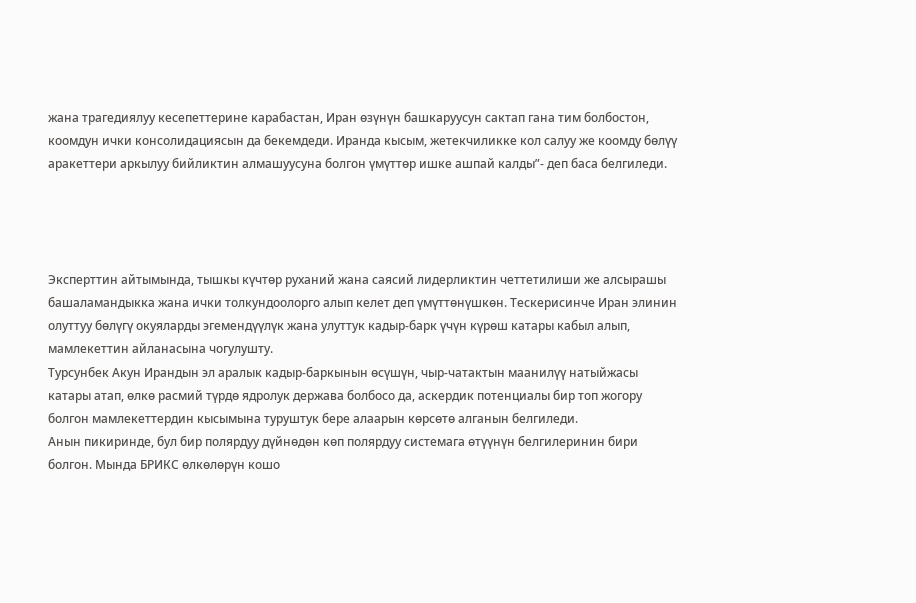жана трагедиялуу кесепеттерине карабастан, Иран өзүнүн башкаруусун сактап гана тим болбостон, коомдун ички консолидациясын да бекемдеди. Иранда кысым, жетекчиликке кол салуу же коомду бөлүү аракеттери аркылуу бийликтин алмашуусуна болгон үмүттөр ишке ашпай калды”- деп баса белгиледи.




Эксперттин айтымында, тышкы күчтөр руханий жана саясий лидерликтин четтетилиши же алсырашы башаламандыкка жана ички толкундоолорго алып келет деп үмүттөнүшкөн. Тескерисинче Иран элинин олуттуу бөлүгү окуяларды эгемендүүлүк жана улуттук кадыр-барк үчүн күрөш катары кабыл алып, мамлекеттин айланасына чогулушту.
Турсунбек Акун Ирандын эл аралык кадыр-баркынын өсүшүн, чыр-чатактын маанилүү натыйжасы катары атап, өлкө расмий түрдө ядролук держава болбосо да, аскердик потенциалы бир топ жогору болгон мамлекеттердин кысымына туруштук бере алаарын көрсөтө алганын белгиледи.
Анын пикиринде, бул бир полярдуу дүйнөдөн көп полярдуу системага өтүүнүн белгилеринин бири болгон. Мында БРИКС өлкөлөрүн кошо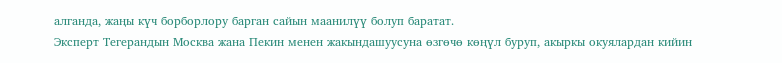алганда, жаңы күч борборлору барган сайын маанилүү болуп баратат.
Эксперт Тегерандын Москва жана Пекин менен жакындашуусуна өзгөчө көңүл буруп, акыркы окуялардан кийин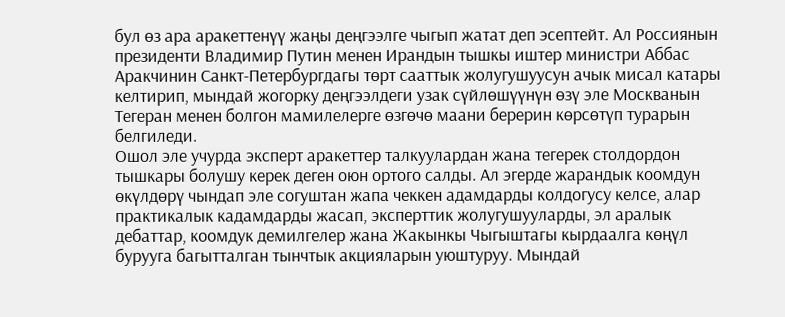бул өз ара аракеттенүү жаңы деңгээлге чыгып жатат деп эсептейт. Ал Россиянын президенти Владимир Путин менен Ирандын тышкы иштер министри Аббас Аракчинин Санкт-Петербургдагы төрт сааттык жолугушуусун ачык мисал катары келтирип, мындай жогорку деңгээлдеги узак сүйлөшүүнүн өзү эле Москванын Тегеран менен болгон мамилелерге өзгөчө маани берерин көрсөтүп турарын белгиледи.
Ошол эле учурда эксперт аракеттер талкуулардан жана тегерек столдордон тышкары болушу керек деген оюн ортого салды. Ал эгерде жарандык коомдун өкүлдөрү чындап эле согуштан жапа чеккен адамдарды колдогусу келсе, алар практикалык кадамдарды жасап, эксперттик жолугушууларды, эл аралык дебаттар, коомдук демилгелер жана Жакынкы Чыгыштагы кырдаалга көңүл бурууга багытталган тынчтык акцияларын уюштуруу. Мындай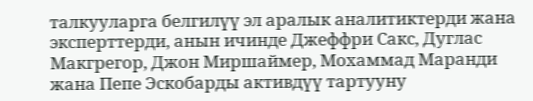талкууларга белгилүү эл аралык аналитиктерди жана эксперттерди, анын ичинде Джеффри Сакс, Дуглас Макгрегор, Джон Миршаймер, Мохаммад Маранди жана Пепе Эскобарды активдүү тартууну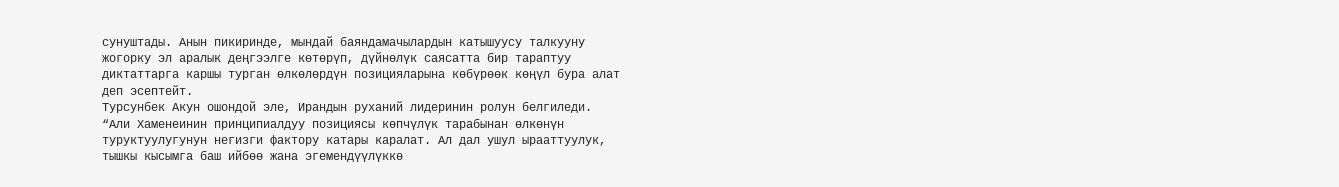сунуштады. Анын пикиринде, мындай баяндамачылардын катышуусу талкууну жогорку эл аралык деңгээлге көтөрүп, дүйнөлүк саясатта бир тараптуу диктаттарга каршы турган өлкөлөрдүн позицияларына көбүрөөк көңүл бура алат деп эсептейт.
Турсунбек Акун ошондой эле, Ирандын руханий лидеринин ролун белгиледи.
“Али Хаменеинин принципиалдуу позициясы көпчүлүк тарабынан өлкөнүн туруктуулугунун негизги фактору катары каралат. Ал дал ушул ырааттуулук, тышкы кысымга баш ийбөө жана эгемендүүлүккө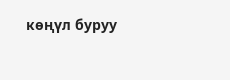көңүл буруу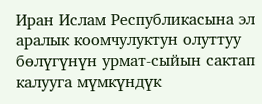Иран Ислам Республикасына эл аралык коомчулуктун олуттуу бөлүгүнүн урмат-сыйын сактап калууга мүмкүндүк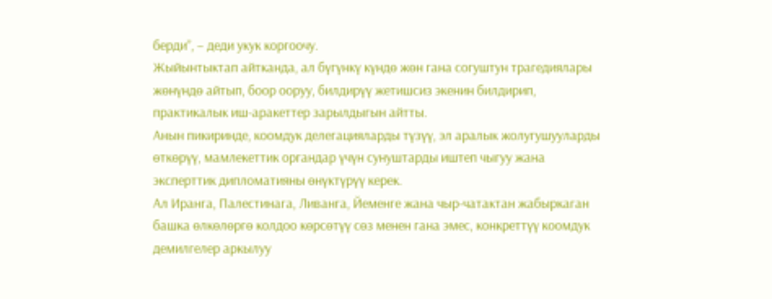берди”, – деди укук коргоочу.
Жыйынтыктап айтканда, ал бүгүнкү күндө жөн гана согуштун трагедиялары жөнүндө айтып, боор ооруу, билдирүү жетишсиз экенин билдирип, практикалык иш-аракеттер зарылдыгын айтты.
Анын пикиринде, коомдук делегацияларды түзүү, эл аралык жолугушууларды өткөрүү, мамлекеттик органдар үчүн сунуштарды иштеп чыгуу жана эксперттик дипломатияны өнүктүрүү керек.
Ал Иранга, Палестинага, Ливанга, Йеменге жана чыр-чатактан жабыркаган башка өлкөлөргө колдоо көрсөтүү сөз менен гана эмес, конкреттүү коомдук демилгелер аркылуу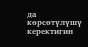да көрсөтүлүшү керектигин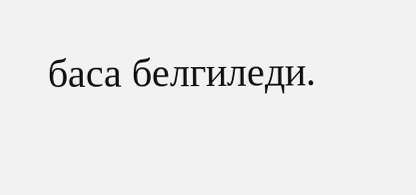баса белгиледи.